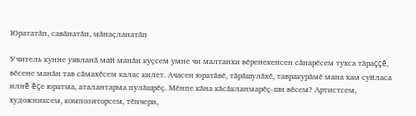Юрататăп, савăнатăп, мăнаçланатăп

Учитель кунне уявланă май манăн куçсем умне чи малтанхи вĕренекенсен сăнарĕсем тухса тăраççĕ, вĕсене манăн тав сăмахĕсем калас килет. Ачасен юратăвĕ, тăрăшулăхĕ, тавракурăмĕ мана хам суйласа илнĕ ĕçе юратма, аталантарма пулăшрĕç. Мĕнпе кăна кăсăкланмарĕç-ши вĕсем? Артистсем, художниксем, композиторсем, тĕнчери,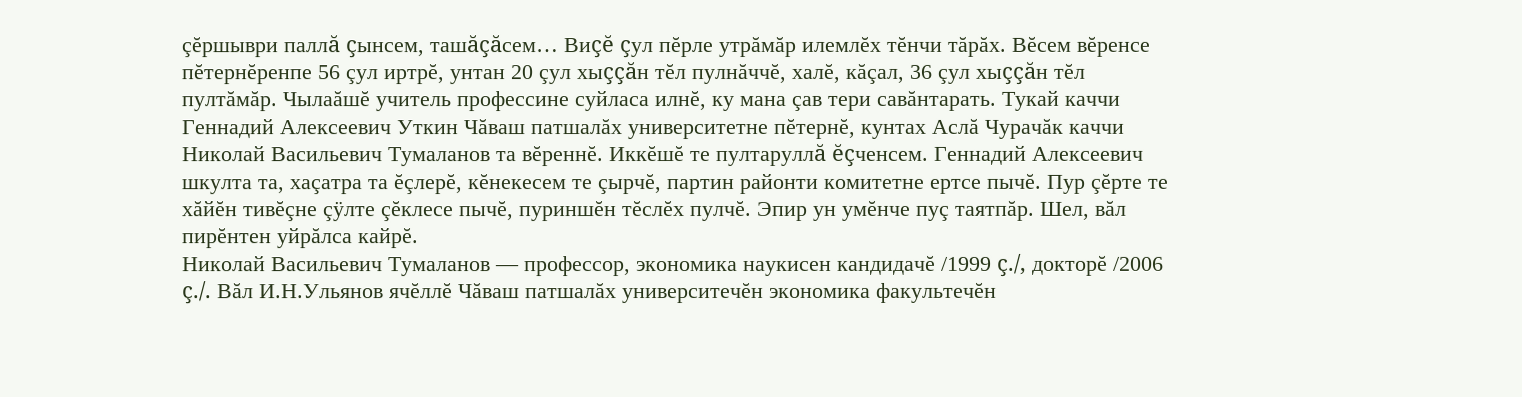çĕршыври паллă çынсем, ташăçăсем… Виçĕ çул пĕрле утрăмăр илемлĕх тĕнчи тăрăх. Вĕсем вĕренсе пĕтернĕренпе 56 çул иртрĕ, унтан 20 çул хыççăн тĕл пулнăччĕ, халĕ, кăçал, 36 çул хыççăн тĕл пултăмăр. Чылаăшĕ учитель профессине суйласа илнĕ, ку мана çав тери савăнтарать. Тукай каччи Геннадий Алексеевич Уткин Чăваш патшалăх университетне пĕтернĕ, кунтах Аслă Чурачăк каччи Николай Васильевич Тумаланов та вĕреннĕ. Иккĕшĕ те пултаруллă ĕçченсем. Геннадий Алексеевич шкулта та, хаçатра та ĕçлерĕ, кĕнекесем те çырчĕ, партин районти комитетне ертсе пычĕ. Пур çĕрте те хăйĕн тивĕçне çÿлте çĕклесе пычĕ, пуриншĕн тĕслĕх пулчĕ. Эпир ун умĕнче пуç таятпăр. Шел, вăл пирĕнтен уйрăлса кайрĕ.
Николай Васильевич Тумаланов — профессор, экономика наукисен кандидачĕ /1999 ç./, докторĕ /2006 ç./. Вăл И.Н.Ульянов ячĕллĕ Чăваш патшалăх университечĕн экономика факультечĕн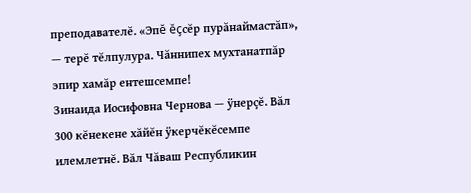преподавателĕ. «Эпĕ ĕçсĕр пурăнаймастăп», — терĕ тĕлпулура. Чăннипех мухтанатпăр эпир хамăр ентешсемпе!
Зинаида Иосифовна Чернова — ÿнерçĕ. Вăл 300 кĕнекене хăйĕн ÿкерчĕкĕсемпе илемлетнĕ. Вăл Чăваш Республикин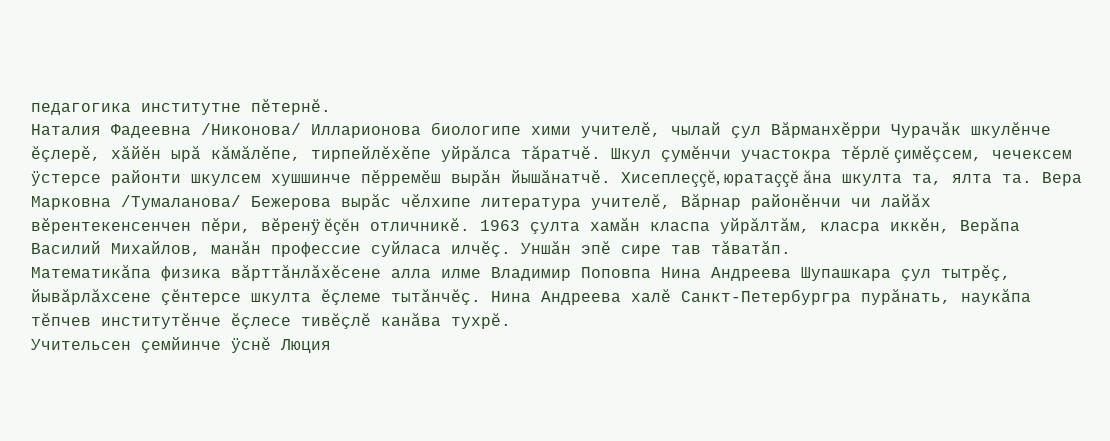педагогика институтне пĕтернĕ.
Наталия Фадеевна /Никонова/ Илларионова биологипе хими учителĕ, чылай çул Вăрманхĕрри Чурачăк шкулĕнче ĕçлерĕ, хăйĕн ырă кăмăлĕпе, тирпейлĕхĕпе уйрăлса тăратчĕ. Шкул çумĕнчи участокра тĕрлĕ çимĕçсем, чечексем ÿстерсе районти шкулсем хушшинче пĕрремĕш вырăн йышăнатчĕ. Хисеплеççĕ, юратаççĕ ăна шкулта та, ялта та. Вера Марковна /Тумаланова/ Бежерова вырăс чĕлхипе литература учителĕ, Вăрнар районĕнчи чи лайăх вĕрентекенсенчен пĕри, вĕренÿ ĕçĕн отличникĕ. 1963 çулта хамăн класпа уйрăлтăм, класра иккĕн, Верăпа Василий Михайлов, манăн профессие суйласа илчĕç. Уншăн эпĕ сире тав тăватăп.
Математикăпа физика вăрттăнлăхĕсене алла илме Владимир Поповпа Нина Андреева Шупашкара çул тытрĕç, йывăрлăхсене çĕнтерсе шкулта ĕçлеме тытăнчĕç. Нина Андреева халĕ Санкт-Петербургра пурăнать, наукăпа тĕпчев институтĕнче ĕçлесе тивĕçлĕ канăва тухрĕ.
Учительсен çемйинче ÿснĕ Люция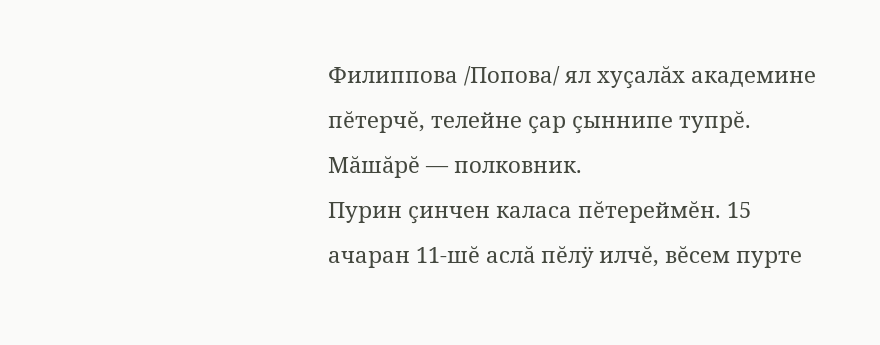Филиппова /Попова/ ял хуçалăх академине пĕтерчĕ, телейне çар çыннипе тупрĕ. Мăшăрĕ — полковник.
Пурин çинчен каласа пĕтереймĕн. 15 ачаран 11-шĕ аслă пĕлÿ илчĕ, вĕсем пурте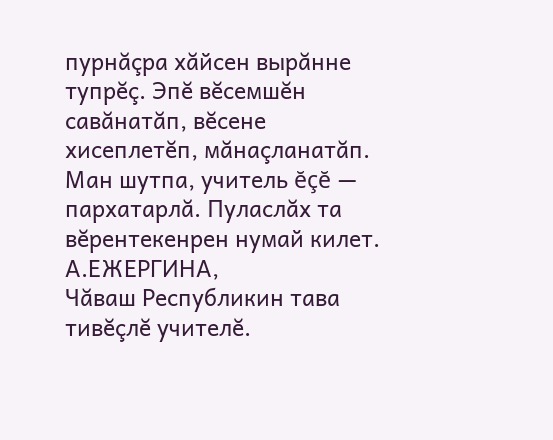пурнăçра хăйсен вырăнне тупрĕç. Эпĕ вĕсемшĕн савăнатăп, вĕсене хисеплетĕп, мăнаçланатăп. Ман шутпа, учитель ĕçĕ — пархатарлă. Пуласлăх та вĕрентекенрен нумай килет.
А.ЕЖЕРГИНА,
Чăваш Республикин тава тивĕçлĕ учителĕ.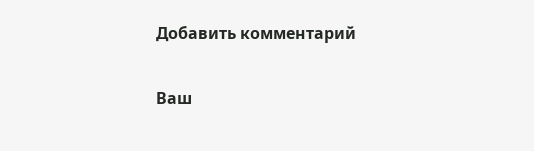Добавить комментарий

Ваш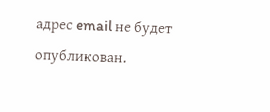адрес email не будет опубликован.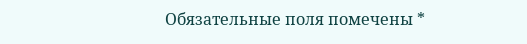Обязательные поля помечены *